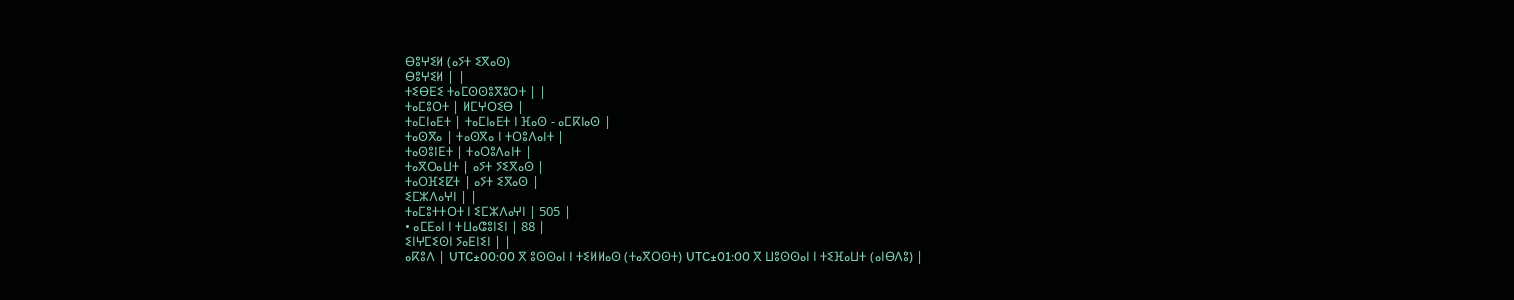ⴱⵓⵖⵉⵍ (ⴰⵢⵜ ⵉⴳⴰⵙ)
ⴱⵓⵖⵉⵍ | |
ⵜⵉⴱⴹⵉ ⵜⴰⵎⵙⵙⵓⴳⵓⵔⵜ | |
ⵜⴰⵎⵓⵔⵜ | ⵍⵎⵖⵔⵉⴱ |
ⵜⴰⵎⵏⴰⴹⵜ | ⵜⴰⵎⵏⴰⴹⵜ ⵏ ⴼⴰⵙ - ⴰⵎⴽⵏⴰⵙ |
ⵜⴰⵙⴳⴰ | ⵜⴰⵙⴳⴰ ⵏ ⵜⵔⵓⴷⴰⵏⵜ |
ⵜⴰⵙⵓⵏⴹⵜ | ⵜⴰⵔⵓⴷⴰⵏⵜ |
ⵜⴰⴳⵔⴰⵡⵜ | ⴰⵢⵜ ⵢⵉⴳⴰⵙ |
ⵜⴰⵔⴼⵉⵇⵜ | ⴰⵢⵜ ⵉⴳⴰⵙ |
ⵉⵎⵣⴷⴰⵖⵏ | |
ⵜⴰⵎⵓⵜⵜⵔⵜ ⵏ ⵉⵎⵣⴷⴰⵖⵏ | 505 |
• ⴰⵎⴹⴰⵏ ⵏ ⵜⵡⴰⵛⵓⵏⵉⵏ | 88 |
ⵉⵏⵖⵎⵉⵙⵏ ⵢⴰⴹⵏⵉⵏ | |
ⴰⴽⵓⴷ | UTC±00:00 ⴳ ⵓⵙⵙⴰⵏ ⵏ ⵜⵉⵍⵍⴰⵙ (ⵜⴰⴳⵔⵙⵜ) UTC±01:00 ⴳ ⵡⵓⵙⵙⴰⵏ ⵏ ⵜⵉⴼⴰⵡⵜ (ⴰⵏⴱⴷⵓ) |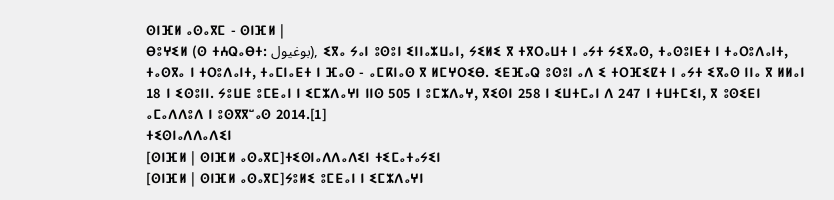ⵙⵏⴼⵍ ⴰⵙⴰⴳⵎ - ⵙⵏⴼⵍ |
ⴱⵓⵖⵉⵍ (ⵙ ⵜⵄⵕⴰⴱⵜ: بوغيول), ⵉⴳⴰ ⵢⴰⵏ ⵓⵙⵓⵏ ⵉⵏⵏⴰⵣⵡⴰⵏ, ⵢⵉⵍⵉ ⴳ ⵜⴳⵔⴰⵡⵜ ⵏ ⴰⵢⵜ ⵢⵉⴳⴰⵙ, ⵜⴰⵙⵓⵏⴹⵜ ⵏ ⵜⴰⵔⵓⴷⴰⵏⵜ, ⵜⴰⵙⴳⴰ ⵏ ⵜⵔⵓⴷⴰⵏⵜ, ⵜⴰⵎⵏⴰⴹⵜ ⵏ ⴼⴰⵙ - ⴰⵎⴽⵏⴰⵙ ⴳ ⵍⵎⵖⵔⵉⴱ. ⵉⴹⴼⴰⵕ ⵓⵙⵓⵏ ⴰⴷ ⵉ ⵜⵔⴼⵉⵇⵜ ⵏ ⴰⵢⵜ ⵉⴳⴰⵙ ⵏⵏⴰ ⴳ ⵍⵍⴰⵏ 18 ⵏ ⵉⵙⵓⵏⵏ. ⵢⵓⵡⴹ ⵓⵎⴹⴰⵏ ⵏ ⵉⵎⵣⴷⴰⵖⵏ ⵏⵏⵙ 505 ⵏ ⵓⵎⵣⴷⴰⵖ, ⴳⵉⵙⵏ 258 ⵏ ⵉⵡⵜⵎⴰⵏ ⴷ 247 ⵏ ⵜⵡⵜⵎⵉⵏ, ⴳ ⵓⵙⵉⴹⵏ ⴰⵎⴰⴷⴷⵓⴷ ⵏ ⵓⵙⴳⴳⵯⴰⵙ 2014.[1]
ⵜⵉⵙⵏⴰⴷⴷⴰⴷⵉⵏ
[ⵙⵏⴼⵍ | ⵙⵏⴼⵍ ⴰⵙⴰⴳⵎ]ⵜⵉⵙⵏⴰⴷⴷⴰⴷⵉⵏ ⵜⵉⵎⴰⵜⴰⵢⵉⵏ
[ⵙⵏⴼⵍ | ⵙⵏⴼⵍ ⴰⵙⴰⴳⵎ]ⵢⵓⵍⵉ ⵓⵎⴹⴰⵏ ⵏ ⵉⵎⵣⴷⴰⵖⵏ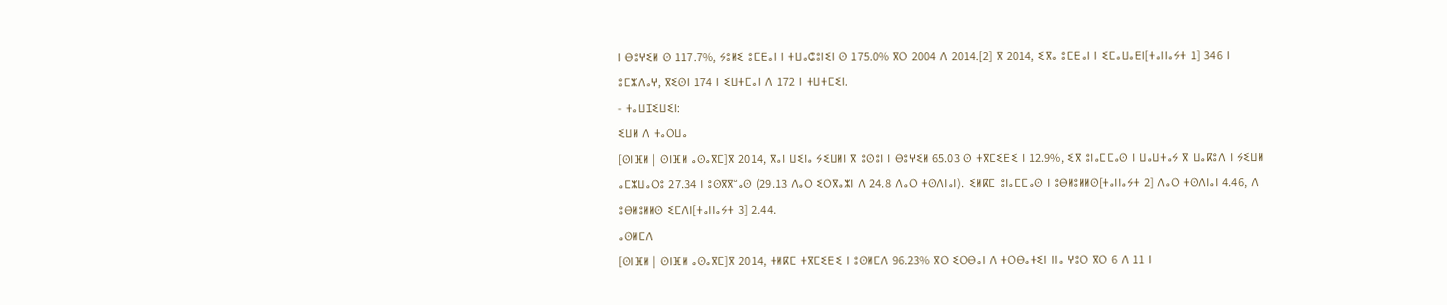ⵏ ⴱⵓⵖⵉⵍ ⵙ 117.7%, ⵢⵓⵍⵉ ⵓⵎⴹⴰⵏ ⵏ ⵜⵡⴰⵛⵓⵏⵉⵏ ⵙ 175.0% ⴳⵔ 2004 ⴷ 2014.[2] ⴳ 2014, ⵉⴳⴰ ⵓⵎⴹⴰⵏ ⵏ ⵉⵎⴰⵡⴰⴹⵏ[ⵜⴰⵏⵏⴰⵢⵜ 1] 346 ⵏ ⵓⵎⵣⴷⴰⵖ, ⴳⵉⵙⵏ 174 ⵏ ⵉⵡⵜⵎⴰⵏ ⴷ 172 ⵏ ⵜⵡⵜⵎⵉⵏ.
- ⵜⴰⵡⵊⵉⵡⵉⵏ:
ⵉⵡⵍ ⴷ ⵜⴰⵔⵡⴰ
[ⵙⵏⴼⵍ | ⵙⵏⴼⵍ ⴰⵙⴰⴳⵎ]ⴳ 2014, ⴳⴰⵏ ⵡⵉⵏⴰ ⵢⵉⵡⵍⵏ ⴳ ⵓⵙⵓⵏ ⵏ ⴱⵓⵖⵉⵍ 65.03 ⵙ ⵜⴳⵎⵉⴹⵉ ⵏ 12.9%, ⵉⴳ ⵓⵏⴰⵎⵎⴰⵙ ⵏ ⵡⴰⵡⵜⴰⵢ ⴳ ⵡⴰⴽⵓⴷ ⵏ ⵢⵉⵡⵍ ⴰⵎⵣⵡⴰⵔⵓ 27.34 ⵏ ⵓⵙⴳⴳⵯⴰⵙ (29.13 ⴷⴰⵔ ⵉⵔⴳⴰⵣⵏ ⴷ 24.8 ⴷⴰⵔ ⵜⵙⴷⵏⴰⵏ). ⵉⵍⴽⵎ ⵓⵏⴰⵎⵎⴰⵙ ⵏ ⵓⴱⵍⵓⵍⵍⵙ[ⵜⴰⵏⵏⴰⵢⵜ 2] ⴷⴰⵔ ⵜⵙⴷⵏⴰⵏ 4.46, ⴷ ⵓⴱⵍⵓⵍⵍⵙ ⵉⵎⴷⵏ[ⵜⴰⵏⵏⴰⵢⵜ 3] 2.44.
ⴰⵙⵍⵎⴷ
[ⵙⵏⴼⵍ | ⵙⵏⴼⵍ ⴰⵙⴰⴳⵎ]ⴳ 2014, ⵜⵍⴽⵎ ⵜⴳⵎⵉⴹⵉ ⵏ ⵓⵙⵍⵎⴷ 96.23% ⴳⵔ ⵉⵔⴱⴰⵏ ⴷ ⵜⵔⴱⴰⵜⵉⵏ ⵏⵏⴰ ⵖⵓⵔ ⴳⵔ 6 ⴷ 11 ⵏ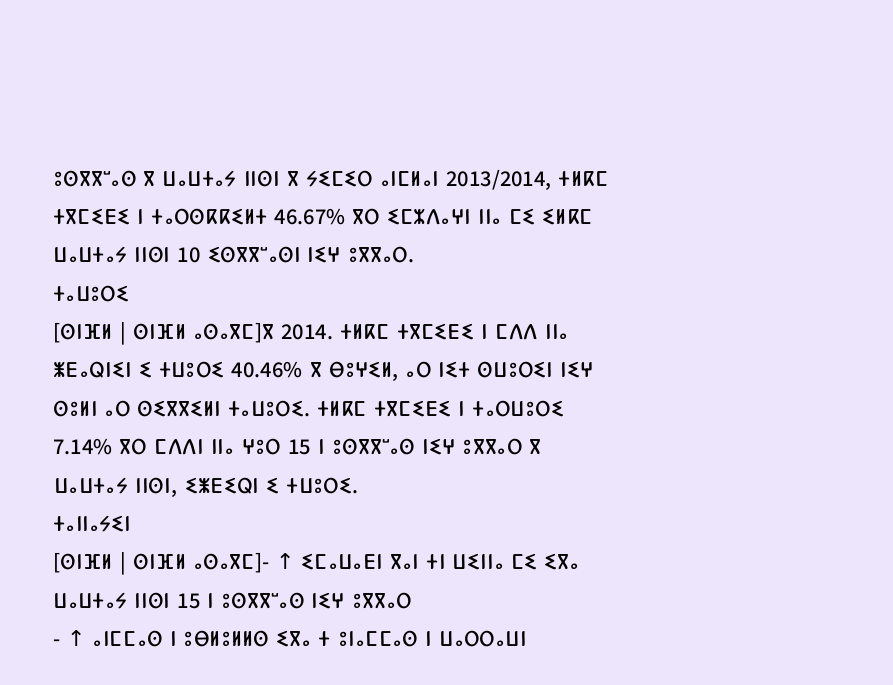ⵓⵙⴳⴳⵯⴰⵙ ⴳ ⵡⴰⵡⵜⴰⵢ ⵏⵏⵙⵏ ⴳ ⵢⵉⵎⵉⵔ ⴰⵏⵎⵍⴰⵏ 2013/2014, ⵜⵍⴽⵎ ⵜⴳⵎⵉⴹⵉ ⵏ ⵜⴰⵔⵙⴽⴽⵉⵍⵜ 46.67% ⴳⵔ ⵉⵎⵣⴷⴰⵖⵏ ⵏⵏⴰ ⵎⵉ ⵉⵍⴽⵎ ⵡⴰⵡⵜⴰⵢ ⵏⵏⵙⵏ 10 ⵉⵙⴳⴳⵯⴰⵙⵏ ⵏⵉⵖ ⵓⴳⴳⴰⵔ.
ⵜⴰⵡⵓⵔⵉ
[ⵙⵏⴼⵍ | ⵙⵏⴼⵍ ⴰⵙⴰⴳⵎ]ⴳ 2014. ⵜⵍⴽⵎ ⵜⴳⵎⵉⴹⵉ ⵏ ⵎⴷⴷ ⵏⵏⴰ ⵥⴹⴰⵕⵏⵉⵏ ⵉ ⵜⵡⵓⵔⵉ 40.46% ⴳ ⴱⵓⵖⵉⵍ, ⴰⵔ ⵏⵉⵜ ⵙⵡⵓⵔⵉⵏ ⵏⵉⵖ ⵙⵓⵍⵏ ⴰⵔ ⵙⵉⴳⴳⵉⵍⵏ ⵜⴰⵡⵓⵔⵉ. ⵜⵍⴽⵎ ⵜⴳⵎⵉⴹⵉ ⵏ ⵜⴰⵔⵡⵓⵔⵉ 7.14% ⴳⵔ ⵎⴷⴷⵏ ⵏⵏⴰ ⵖⵓⵔ 15 ⵏ ⵓⵙⴳⴳⵯⴰⵙ ⵏⵉⵖ ⵓⴳⴳⴰⵔ ⴳ ⵡⴰⵡⵜⴰⵢ ⵏⵏⵙⵏ, ⵉⵥⴹⵉⵕⵏ ⵉ ⵜⵡⵓⵔⵉ.
ⵜⴰⵏⵏⴰⵢⵉⵏ
[ⵙⵏⴼⵍ | ⵙⵏⴼⵍ ⴰⵙⴰⴳⵎ]- ↑ ⵉⵎⴰⵡⴰⴹⵏ ⴳⴰⵏ ⵜⵏ ⵡⵉⵏⵏⴰ ⵎⵉ ⵉⴳⴰ ⵡⴰⵡⵜⴰⵢ ⵏⵏⵙⵏ 15 ⵏ ⵓⵙⴳⴳⵯⴰⵙ ⵏⵉⵖ ⵓⴳⴳⴰⵔ
- ↑ ⴰⵏⵎⵎⴰⵙ ⵏ ⵓⴱⵍⵓⵍⵍⵙ ⵉⴳⴰ ⵜ ⵓⵏⴰⵎⵎⴰⵙ ⵏ ⵡⴰⵔⵔⴰⵡⵏ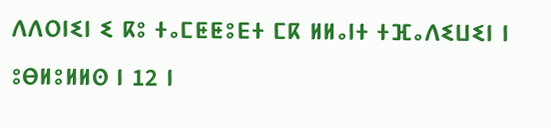ⴷⴷⵔⵏⵉⵏ ⵉ ⴽⵓ ⵜⴰⵎⵟⵟⵓⴹⵜ ⵎⴽ ⵍⵍⴰⵏⵜ ⵜⴼⴰⴷⵉⵡⵉⵏ ⵏ ⵓⴱⵍⵓⵍⵍⵙ ⵏ 12 ⵏ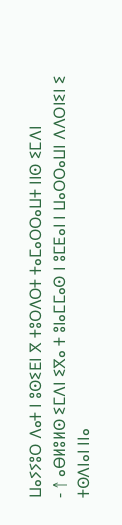ⵡⴰⵢⵢⵓⵔ ⴷⴰⵜ ⵏ ⵓⵙⵉⴹⵏ ⴳ ⵜⵓⵔⴷⵔⵜ ⵜⴰⵎⴰⵔⵔⴰⵡⵜ ⵏⵏⵙ ⵉⵎⴷⵏ
- ↑ ⴰⴱⵍⵓⵍⵙ ⵉⵎⴷⵏ ⵉⴳⴰ ⵜ ⵓⵏⴰⵎⵎⴰⵙ ⵏ ⵓⵎⴹⴰⵏ ⵏ ⵡⴰⵔⵔⴰⵡⵏ ⴷⴷⵔⵏⵉⵏ ⵉ ⵜⵙⴷⵏⴰⵏ ⵏⵏⴰ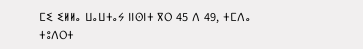ⵎⵉ ⵉⵍⵍⴰ ⵡⴰⵡⵜⴰⵢ ⵏⵏⵙⵏⵜ ⴳⵔ 45 ⴷ 49, ⵜⵎⴷⴰ ⵜⵓⴷⵔⵜ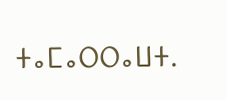ⵜⴰⵎⴰⵔⵔⴰⵡⵜ.